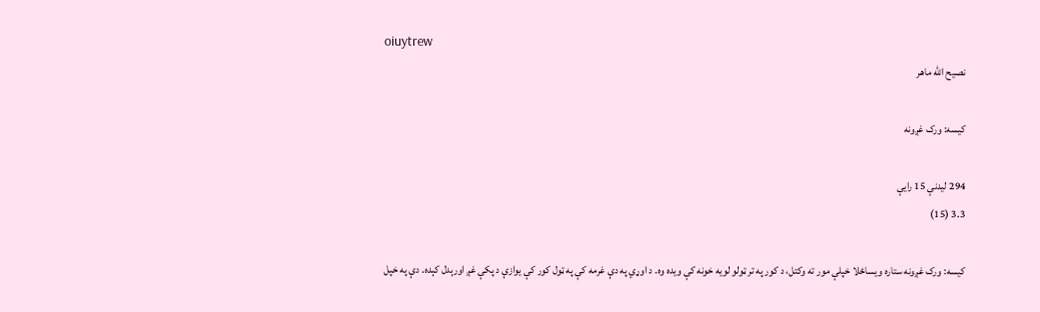oiuytrew
نصيح الله ماهر

کيسه: ورک غږونه

294 لیدنې 15 رایې
3.3 (15)

کيسه: ورک غږونه ستاره ويساځلا خپلې مور ته وکتل، د کور په تر ټولو لويه خونه کې ويده وه. د اوړي په دې غرمه کې په ټول کور کې يوازې د پکې غږ اورېدل کېده. دې په خپل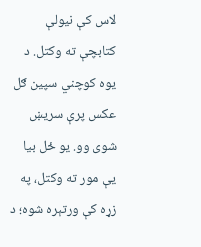لاس کې نيولې کتابچې ته وکتل. د يوه کوچني سپين ګل عکس پرې سریښ شوی وو. يو ځل بيا يې مور ته وکتل، په زړه کې ورتېره شوه؛ د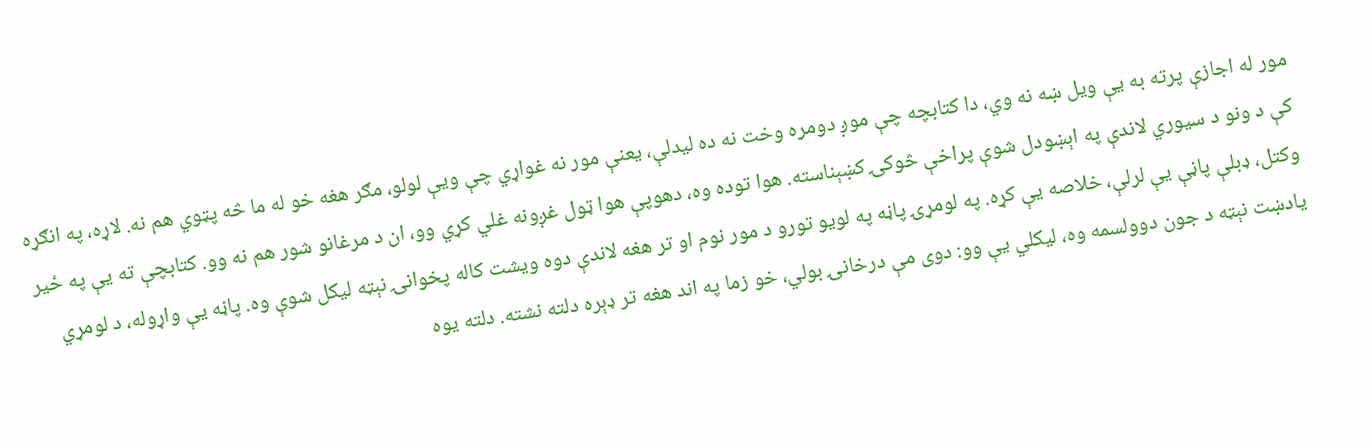مور له اجازې پرته به يې ويل ښه نه وي، دا کتابچه چې موږ دومره وخت نه ده ليدلې، يعنې مور نه غواړي چې ويې لولو، مګر هغه خو له ما څه پټوي هم نه. لاړه، په انګړه کې د ونو د سيوري لاندې په اېښودل شوې پراخې څوکۍ کښېناسته. هوا توده وه، دهوپې هوا ټول غږونه غلي کړي وو، ان د مرغانو شور هم نه وو. کتابچې ته يې په ځير وکتل، ډبلې پاڼې يې لرلې، خلاصه يې کړه. په لومړۍ پاڼه په لويو تورو د مور نوم او تر هغه لاندې دوه ويشت کاله پخوانۍ نېټه لیکل شوې وه. پاڼه يې واړوله، د لومړي يادښت نېټه د جون دوولسمه وه، ليکلي يې وو: دوی مې درخانۍ بولي، خو زما په اند هغه تر ډېره دلته نشته. دلته يوه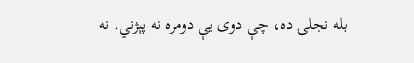بله نجلۍ ده، چې دوی يې دومره نه پېژني. نه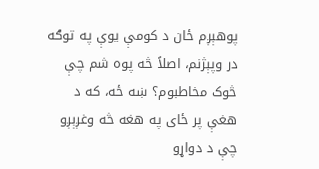پوهېږم ځان د کومې يوې په توګه در وپېژنم، اصلاً څه پوه شم چې څوک مخاطبوم؟ ښه ځه، که د هغې پر ځای په هغه څه وغږېږو چې د دواړو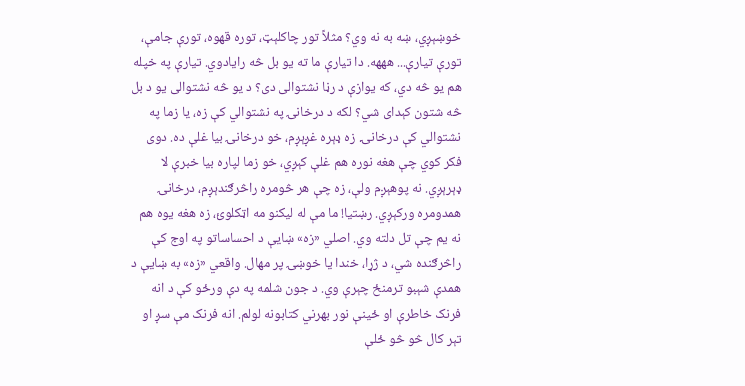خوښېږي، ښه به نه وي؟ مثلاً تور چاکلېټ، توره قهوه، تورې جامې، تورې تيارې... هههه. دا تيارې ما ته يو بل څه رايادوي. تيارې په خپله هم يو څه دي، که يوازې د رڼا نشتوالی دی؟ د يو څه نشتوالی يو د بل څه شتون کېدای شي؟ لکه د درخانۍ په نشتوالي کې زه، يا زما په نشتوالي کې درخانۍ. زه ډېره غږېږم، خو درخانۍ بيا غلې ده. دوی فکر کوي چې هغه نوره هم غلې کېږي، خو زما لپاره بيا خبرې لا ډېرېږي. نه پوهېږم ولې، زه چې هر څومره راڅرګندېږم، درخانۍ همدومره ورکېږي. رښتيا! ما مې له ليکنو مه اټکلوئ، زه هغه يوه هم نه يم چې تل دلته وي. اصلي «زه» ښايې د احساساتو په اوج کې راڅرګنده شي، د ژړا، خندا يا خوښۍ پر مهال. واقعي «زه» به ښايې د همدې شېبو ترمنځ چېرې وي. د جون شلمه په دې ورځو کې د انه فرنک خاطرې او ځينې نور بهرني کتابونه لولم. انه فرنک مې سږ او تېر کال څو څو ځلې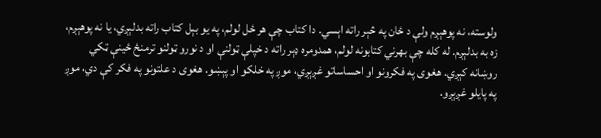ولوسته، نه پوهېږم ولې د ځان په څېر راته اېسي. دا کتاب چې هر ځل لولم، په يو بېل کتاب راته بدلېږي، يا نه پوهېږم، زه به بدلېږم. له کله چې بهرني کتابونه لولم، همدومره ډېر راته د خپلې ټولنې او د نورو ټولنو ترمنځ ځينې ټکي روښانه کېږي. هغوی په فکرونو او احساساتو غږېږي، موږ په خلکو او پېښو. هغوی د علتونو په فکر کې دي، موږ په پايلو غږېږو.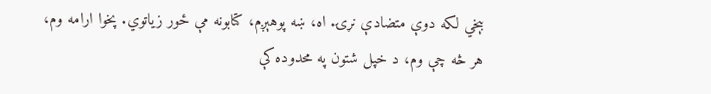بېخي لکه دوې متضادې نړۍ. اه، ښه پوهېږم، کتابونه مې ځور زیاتوي. پخوا ارامه وم، هر څه چې وم، د خپل شتون په محدوده کې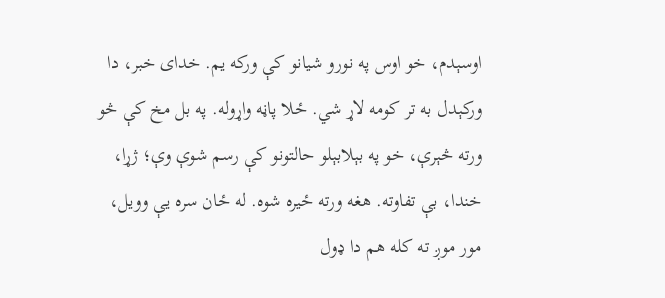اوسېدم، خو اوس په نورو شيانو کې ورکه يم. خدای خبر، دا ورکېدل به تر کومه لاړ شي. ځلا پاڼه واړوله. په بل مخ کې څو ورته څېرې، خو په بېلابېلو حالتونو کې رسم شوې وې؛ ژړا، خندا، بې تفاوته. هغه ورته ځيره شوه. له ځان سره يې وویل، مور موږ ته کله هم دا ډول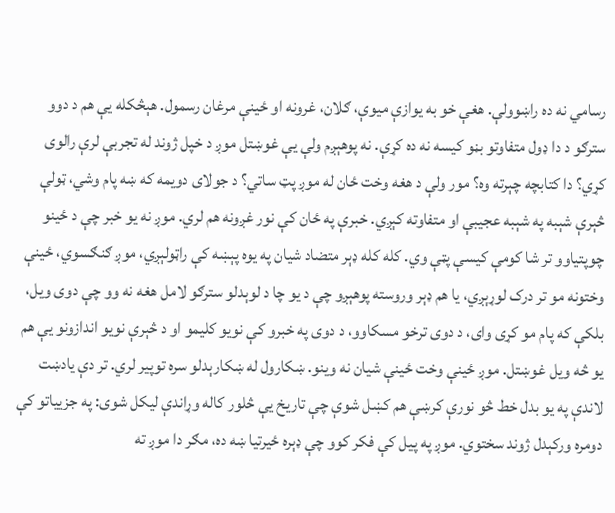رسامي نه ده راښوولې. هغې خو به يوازې ميوې، ګلان، غرونه او ځينې مرغان رسمول. هېڅکله يې هم د دوو سترګو د دا ډول متفاوتو بڼو کيسه نه ده کړې. نه پوهېږم ولې يې غوښتل موږ د خپل ژوند له تجربې لرې رالوی کړي؟ دا کتابچه چېرته وه؟ مور ولې د هغه وخت ځان له موږ پټ ساتي؟ د جولای دویمه که ښه پام وشي، ټولې څېرې شېبه په شېبه عجيبې او متفاوته کېږي. خبرې په ځان کې نور غږونه هم لري. موږ نه يو خبر چې د ځينو چوپتياوو تر شا کومې کيسې پټې وي. کله کله ډېر متضاد شيان په يوه پېښه کې راټولېږي، موږ ګنګسوي، ځينې وختونه مو تر درک لوړېږي، يا هم ډېر وروسته پوهېږو چې د يو چا د لوېدلو سترګو لامل هغه نه وو چې دوی ويل، بلکې که پام مو کړی وای، د دوی ترخو مسکاوو، د دوی په خبرو کې نویو کليمو او د څېرې نویو اندازونو يې هم يو څه ويل غوښتل. موږ ځينې وخت ځينې شيان نه وينو. ښکارول له ښکارېدلو سره توپير لري. تر دې يادښت لاندې په يو بدل خط څو نورې کرښې هم کښل شوې چې تاريخ يې څلور کاله وړاندې ليکل شوی: په جزيياتو کې دومره ورکېدل ژوند سختوي. موږ په پيل کې فکر کوو چې ډېره ځيرتيا ښه ده، مګر دا موږ ته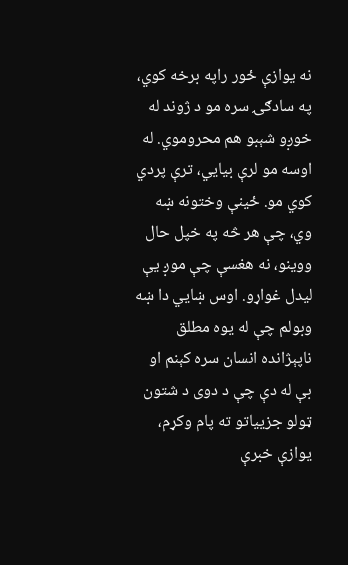نه يوازې ځور راپه برخه کوي، په سادګۍ سره مو د ژوند له خوږو شېبو هم محروموي. له اوسه مو لرې بيايي، ترې پردي کوي مو. ځينې وختونه ښه وي، چې هر څه په خپل حال ووينو، نه هغسې چې موږ يې لیدل غواړو. اوس ښايي دا ښه وبولم چې له يوه مطلق ناپېژانده انسان سره کېنم او بې له دې چې د دوی د شتون ټولو جزيياتو ته پام وکړم، يوازې خبرې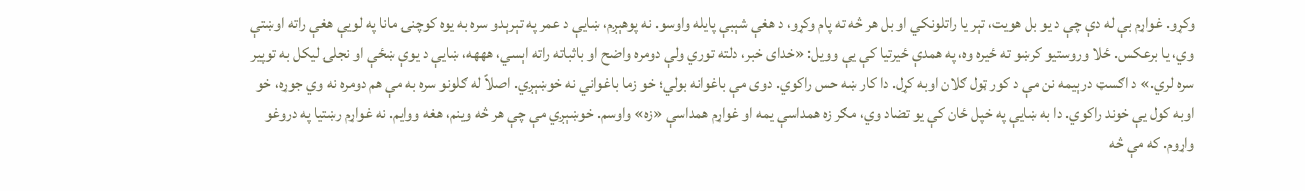وکړو. غواړم بې له دې چې د يو بل هويت، تېر يا راتلونکي او بل هر څه ته پام وکړو، د هغې شېبې پايله واوسو. نه پوهېږم، ښايې د عمر په تېرېدو سره به يوه کوچنۍ مانا په لويې هغې راته اوښتې وي، يا برعکس. ځلا وروستيو کرښو ته ځيره وه، په همدې ځيرتيا کې يې وويل: «خدای خبر، دلته توري ولې دومره واضح او باثباته راته اېسي، هههه، ښايې د يوې ښځې او نجلۍ ليکل به توپير سره لري.» د اګسټ درېيمه نن مې د کور ټول ګلان اوبه کړل. دا کار ښه حس راکوي. دوی مې باغوانه بولي؛ خو زما باغواني نه خوښېږي. اصلاً له ګلونو سره به مې هم دومره نه وي جوړه، خو اوبه کول يې خوند راکوي. دا به ښايې په خپل ځان کې يو تضاد وي، مګر زه همداسې يمه او غواړم همداسې «زه» واوسم. خوښېږي مې چې هر څه وينم، هغه ووايم. نه غواړم رښتيا په دروغو واړوم. که مې څه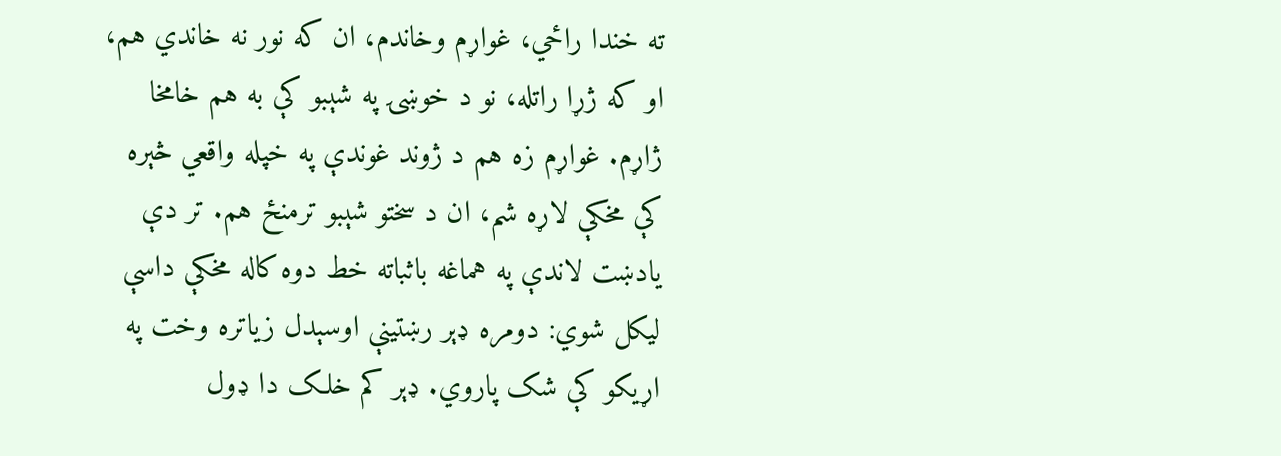ته خندا راځي، غواړم وخاندم، ان که نور نه خاندي هم، او که ژړا راتله، نو د خوښۍ په شېبو کې به هم خامخا ژاړم. غواړم زه هم د ژوند غوندې په خپله واقعي څېره کې مخکې لاړه شم، ان د سختو شېبو ترمنځ هم. تر دې يادښت لاندې په هماغه باثباته خط دوه کاله مخکې داسې ليکل شوي: دومره ډېر رښتينې اوسېدل زياتره وخت په اړيکو کې شک پاروي. ډېر کم خلک دا ډول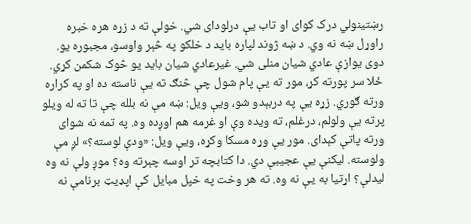رښتينولي درک کوای او تاب يې درلودای شي. خولې ته د زړه هره خبره راوړل ښه نه وي. د ښه ژوند لپاره بايد د خلکو په څېر واوسو، مجبوره يو. دوی يوازې عادي شيان منلی شي. غيرعادي شيان بايد يو څوک شکمن کړي. ځلا سر پورته کړ، مور ته يې پام شول چې څنګ ته يې ناسته ده او په کراره ورته ګوري. زړه يې په دربېدو شو، ويې ويل: ښه مې نه بلله چې تا ته له ويلو پرته يې ولولم، درغلم، ته ويده وې او غرمه هم اوږده وه. په تمه نه شوای ورته پاتې کېدای. مور يې وړه مسکا وکړه، ويې ويل: «ودې لوسته؟» لږ مې ولوسته. ليکنې يې عجيبې دي. دا کتابچه تر اوسه چېرته وه؟ موږ ولې نه وه ليدلې؟ اړتيا به يې نه وه. ته هر وخت په خپل مبايل کې اپډيټ برنامې نه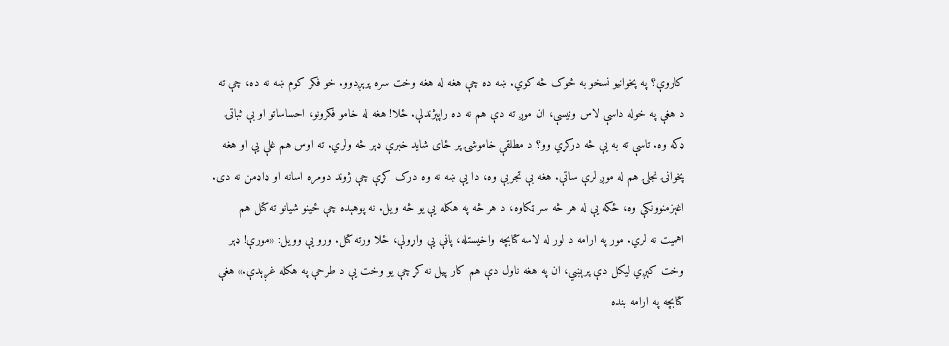کاروې؟ په پخوانيو نسخو به څوک څه کوي. ښه ده چې هغه له هغه وخت سره پرېږدوو. خو فکر کوم ښه نه ده، چې ته د هغې په خوله داسې لاس ونيسې، ان موږ ته دې هم نه ده راپېژندلې. ځلا! هغه له خامو فکرونو، احساساتو او بې ثباتۍ ډکه وه. تاسې ته به يې څه درکړي وو؟ د مطلقې خاموشۍ پر ځای شايد خبرې ډېر څه ولري. ته اوس هم غلې يې او هغه پخوانۍ نجلۍ هم له موږ لرې ساتې. هغه بې تجربې وه، دا يې ښه نه وه درک کړې چې ژوند دومره اسانه او ډاډمن نه دی. اغېزمنوونکې وه، ځکه يې له هر څه سر ټکاوه، د هر څه په هکله يې يو څه ويل. نه پوهېده چې ځينو شیانو ته کتل هم اهميت نه لري. مور په ارامه د لور له لاسه کتابچه واخيستله، پاڼې يې واړولې، ځلا ورته کتل. ورو يې وويل: «مورې! ډېر وخت کېږي ليکل دې پرېښي، ان په هغه ناول دې هم کار پيل نه کړ چې يو وخت يې د طرحې په هکله غږېدې.» هغې کتابچه په ارامه بنده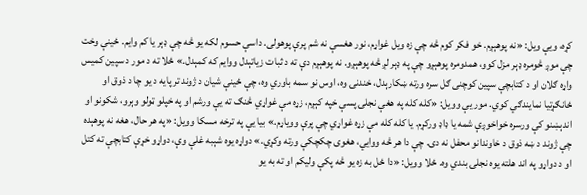کړه، ويې ويل: «نه پوهېږم. خو فکر کوم څه چې زه ويل غواړم، نور هغسې نه شم پرې پوهولی. داسې حسوم لکه يو څه چې ډېر يا کم وايم. ځينې وخت چې موږ څومره ډېر مزل کوو، همدومره پوهېږو چې په ډېر لږ څه پوهېږو. نه پوهېږم دې ته د ثبات زیاتېدل ووايم که کمېدل.» ځلا ته د مور د سپين کميس واړه ګلان او د کتابچې سپين کوچنی ګل سره ورته ښکارېدل، خندنۍ وه، اوس نو سمه باوري وه، چې ځينې شيان د ژوند تر پايه د يو چا د ذوق او ځانګړتيا نمايندګي کوي. مور يې وويل: «کله کله په هغې نجلۍ پسې خپه کېږم، زړه مې غواړي څنګ ته يې ورشم او په خپلو ټولو وېرو، شکونو او اندېښنو کې ورسره خواخوږې شمه يا ډاډ ورکړم. يا کله کله مې زړه غواړي چې پرې ووياړم.» بیا يې په ترخه مسکا وويل: «په هر حال، هغه نه پوهېده چې ژوند د ښه ذوق د خاوندانو محفل نه دی. چې دا هر څه ووايي، هغوی چکچکې ورته وکړي.» دواړه يوه شېبه غلې وې، دواړو خړې کتابچې ته کتل او د دواړو په اند هلته يوه نجلۍ بندي وه. ځلا وويل: «دا ځل به زه يو څه پکې وليکم او ته به یو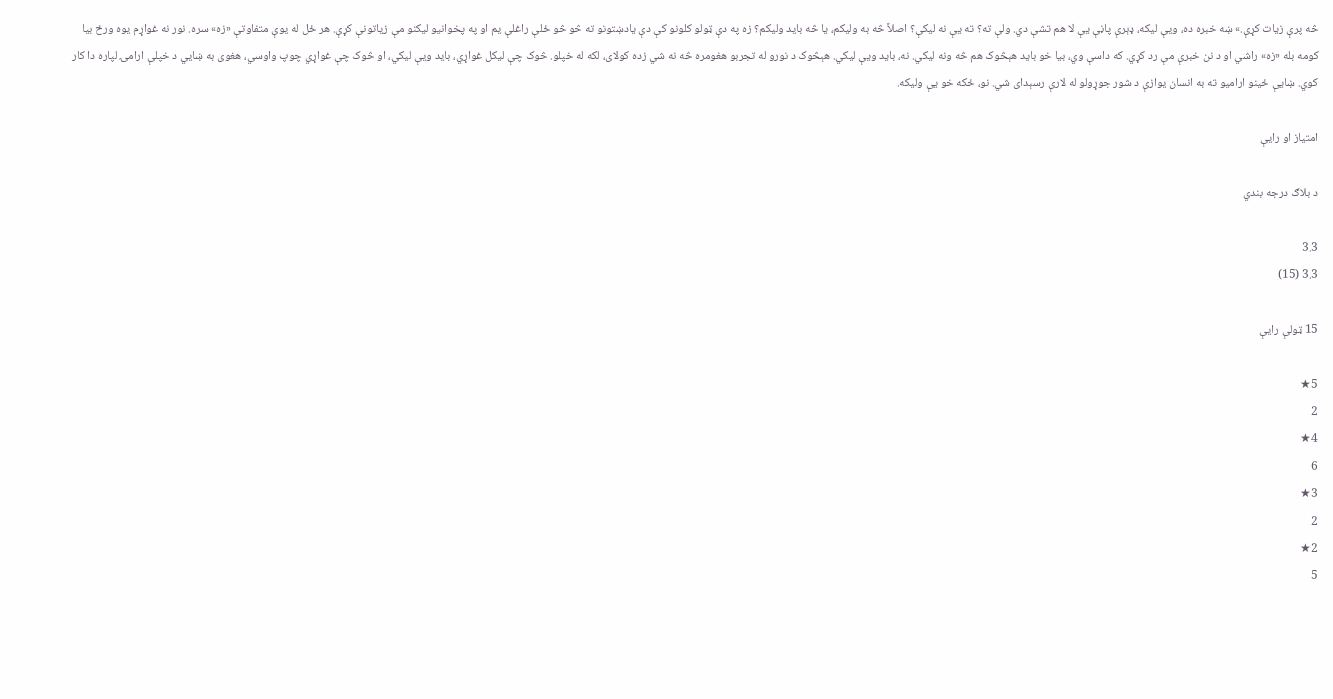څه پرې زیات کړې.» ښه خبره ده، ويې ليکه، ډېرې پاڼې يې لا هم تشې دي. ولې ته؟ ته يې نه ليکې؟ اصلاً څه به وليکم، يا څه بايد وليکم؟ زه په دې ټولو کلونو کې دې يادښتونو ته څو څو ځلې راغلې يم او په پخوانيو ليکنو مې زياتونې کړې. هر ځل له يوې متفاوتې «زه» سره. نور نه غواړم يوه ورځ بيا کومه بله «زه» راشي او د نن خبرې مې رد کړي. که داسې وي، بيا خو بايد هېڅوک هم څه ونه ليکي. نه، بايد ويې ليکي. هېڅوک د نورو له تجربو هغومره څه نه شي زده کولای، لکه له خپلو. څوک چې ليکل غواړي، بايد ويې ليکي، او څوک چې غواړي چوپ واوسي، هغوی به ښايي د خپلې ارامۍ لپاره دا کار کوي. ښايې ځينو اراميو ته به انسان يوازې د شور جوړولو له لارې رسېدای شي. نو، ځکه خو يې وليکه.

امتیاز او رایې

د بلاګ درجه بندي

3.3
3.3 (15)

15 ټولې رایې

5★
2
4★
6
3★
2
2★
5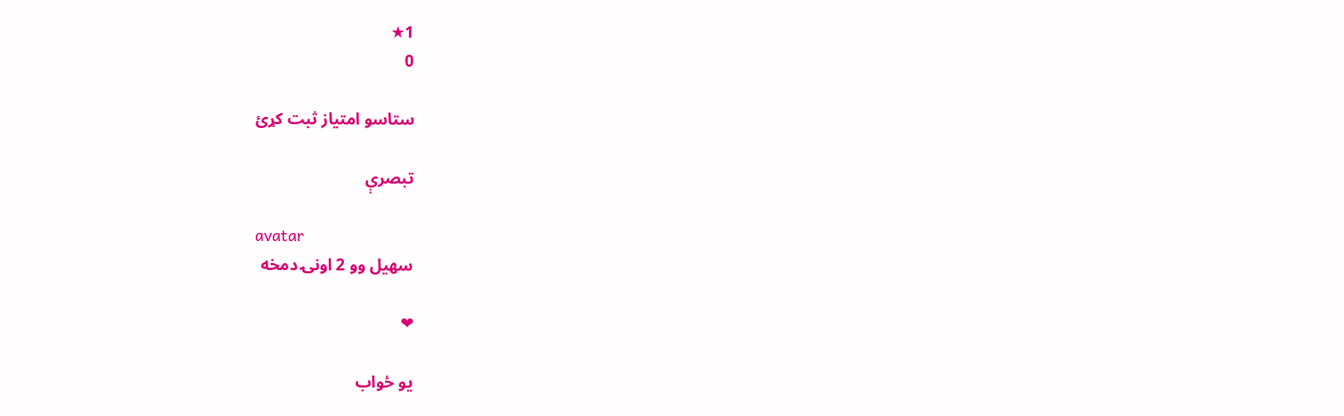1★
0

ستاسو امتیاز ثبت کړئ

تبصرې

avatar
سهیل وو 2 اونۍ دمخه

❤

یو ځواب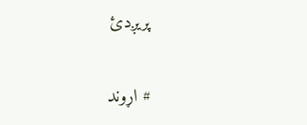پریږدئ

# اړوند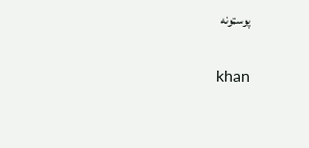پوسټونه

khan